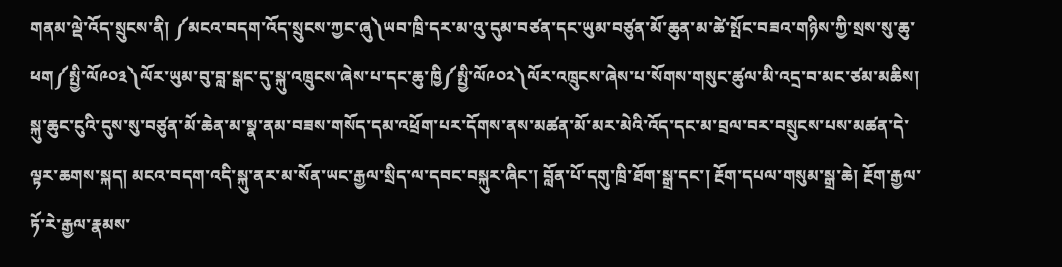གནམ་ལྡེ་འོད་སྲུངས་ནི། ༼མངའ་བདག་འོད་སྲུངས་ཀྱང་ཞུ༽ཡབ་ཁྲི་དར་མ་འུ་དུམ་བཙན་དང་ཡུམ་བཙུན་མོ་ཆུན་མ་ཚེ་སྤོང་བཟའ་གཉིས་ཀྱི་སྲས་སུ་ཆུ་ཕག༼སྤྱི་ལོ༩༠༣༽ལོར་ཡུམ་བུ་བླ་སྒང་དུ་སྐུ་འཁྲུངས་ཞེས་པ་དང་ཆུ་ཁྱི༼སྤྱི་ལོ༩༠༢༽ལོར་འཁྲུངས་ཞེས་པ་སོགས་གསུང་ཚུལ་མི་འདྲ་བ་མང་ཙམ་མཆིས། སྐུ་ཆུང་ངུའི་དུས་སུ་བཙུན་མོ་ཆེན་མ་སྣ་ནམ་བཟས་གསོད་དམ་འཕྲོག་པར་དོགས་ནས་མཚན་མོ་མར་མེའི་འོད་དང་མ་བྲལ་བར་བསྲུངས་པས་མཚན་དེ་ལྟར་ཆགས་སྐད། མངའ་བདག་འདི་སྐུ་ནར་མ་སོན་ཡང་རྒྱལ་སྲིད་ལ་དབང་བསྐུར་ཞིང་། བློན་པོ་དགུ་ཁྲི་ཐོག་སྒྲ་དང་། རྔོག་དཔལ་གསུམ་སྒྲ་ཆེ། རྔོག་རྒྱལ་ཏོ་རེ་རྒྱལ་རྣམས་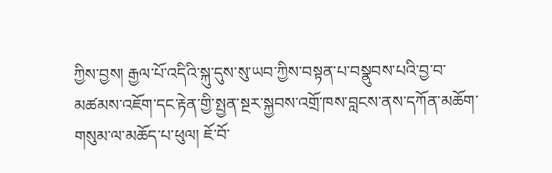ཀྱིས་བྱས། རྒྱལ་པོ་འདིའི་སྐུ་དུས་སུ་ཡབ་ཀྱིས་བསྟན་པ་བསྣུབས་པའི་བྱ་བ་མཚམས་འཇོག་དང་རྟེན་གྱི་སྤྱན་སྔར་སྐྱབས་འགྲོ་ཁས་བླངས་ནས་དཀོན་མཆོག་གསུམ་ལ་མཆོད་པ་ཕུལ། ཇོ་བོ་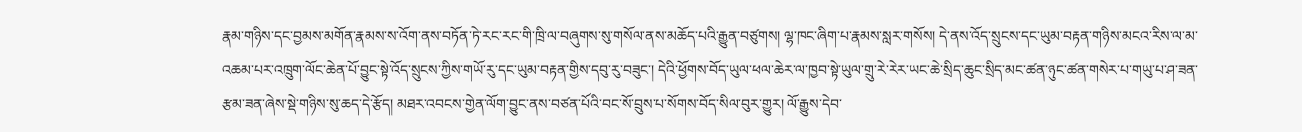རྣམ་གཉིས་དང་བྱམས་མགོན་རྣམས་ས་འོག་ནས་བཏོན་ཏེ་རང་རང་གི་ཁྲི་ལ་བཞུགས་སུ་གསོལ་ནས་མཆོད་པའི་རྒྱུན་བཙུགས། ལྷ་ཁང་ཞིག་པ་རྣམས་སླར་གསོས། དེ་ནས་འོད་སྲུངས་དང་ཡུམ་བརྟན་གཉིས་མངའ་རིས་ལ་མ་འཆམ་པར་འཁྲུག་ལོང་ཆེན་པོ་བྱུང་སྟེ་འོད་སྲུངས་ཀྱིས་གཡོ་རུ་དང་ཡུམ་བརྟན་གྱིས་དབུ་རུ་བཟུང་། དེའི་ཕྱོགས་བོད་ཡུལ་ཕལ་ཆེར་ལ་ཁྱབ་སྟེ་ཡུལ་གྲུ་རེ་རེར་ཡང་ཆེ་སྲིད་ཆུང་སྲིད་མང་ཚན་ཉུང་ཚན་གསེར་པ་གཡུ་པ་ཤ་ཟན་རྩམ་ཟན་ཞེས་སྡེ་གཉིས་སུ་ཆད་དེ་རྩོད། མཐར་འབངས་གྱེན་ལོག་བྱུང་ནས་བཙན་པོའི་བང་སོ་བྲུས་པ་སོགས་བོད་སིལ་བུར་གྱུར། ལོ་རྒྱུས་དེབ་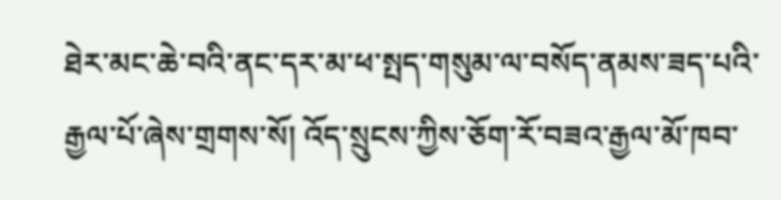ཐེར་མང་ཆེ་བའི་ནང་དར་མ་ཕ་སྤད་གསུམ་ལ་བསོད་ནམས་ཟད་པའི་རྒྱལ་པོ་ཞེས་གྲགས་སོ། འོད་སྲུངས་ཀྱིས་ཅོག་རོ་བཟའ་རྒྱལ་མོ་ཁབ་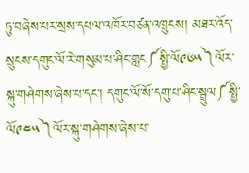ཏུ་བཞེས་པར་སྲས་དཔལ་འཁོར་བཙན་འཁྲུངས། མཐར་འོད་སྲུངས་དགུང་ལོ་རེ་གསུམ་པ་ཤིང་གླང༼སྤྱི་ལོ༩༦༥༽ལོར་སྐུ་གཤེགས་ཞེས་པ་དང་། དགུང་ལོ་སོ་དགུ་པ་ཤིང་སྦྲུལ༼སྤྱི་ལོ༩༤༥༽ལོར་སྐུ་གཤེགས་ཞེས་པ་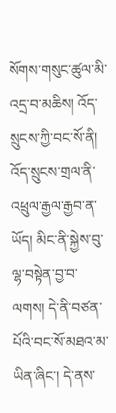སོགས་གསུང་ཚུལ་མི་འདྲ་བ་མཆིས། འོད་སྲུངས་ཀྱི་བང་སོ་ནི། འོད་སྲུངས་གྲལ་ནི་འཕྲུལ་རྒྱལ་རྒྱབ་ན་ཡོད། མིང་ནི་སྐྱེས་བུ་ལྷ་བསྟེན་བྱ་བ་ལགས། དེ་ནི་བཙན་པོའི་བང་སོ་མཐའ་མ་ཡིན་ཞིང་། དེ་ནས་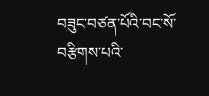བཟུང་བཙན་པོའི་བང་སོ་བརྩིགས་པའི་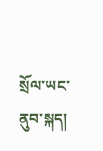སྲོལ་ཡང་ནུབ་སྐད།